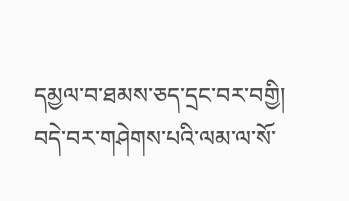དམྱལ་བ་ཐམས་ཅད་དྲང་བར་བགྱི། བདེ་བར་གཤེགས་པའི་ལམ་ལ་སོ་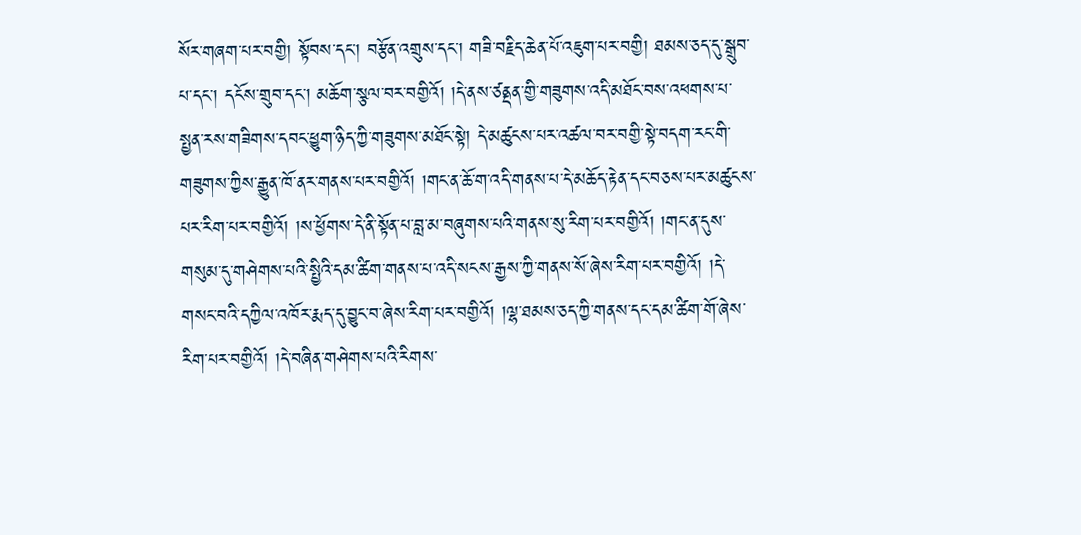སོར་གཞག་པར་བགྱི། སྟོབས་དང་། བརྩོན་འགྲུས་དང་། གཟི་བརྗིད་ཆེན་པོ་འཇུག་པར་བགྱི། ཐམས་ཅད་དུ་སྒྲུབ་པ་དང་། དངོས་གྲུབ་དང་། མཆོག་སྩལ་བར་བགྱིའོ། །དེ་ནས་ཙནྡན་གྱི་གཟུགས་འདི་མཐོང་བས་འཕགས་པ་སྤྱན་རས་གཟིགས་དབང་ཕྱུག་ཉིད་ཀྱི་གཟུགས་མཐོང་སྟེ། དེ་མཚུངས་པར་འཚལ་བར་བགྱི་སྟེ་བདག་རང་གི་གཟུགས་ཀྱིས་རྒྱུན་ཁོ་ནར་གནས་པར་བགྱིའོ། །གང་ན་ཆོ་ག་འདི་གནས་པ་དེ་མཆོད་རྟེན་དང་བཅས་པར་མཚུངས་པར་རིག་པར་བགྱིའོ། །ས་ཕྱོགས་དེ་ནི་སྟོན་པ་བླ་མ་བཞུགས་པའི་གནས་སུ་རིག་པར་བགྱིའོ། །གང་ན་དུས་གསུམ་དུ་གཤེགས་པའི་སྤྱིའི་དམ་ཚིག་གནས་པ་འདི་སངས་རྒྱས་ཀྱི་གནས་སོ་ཞེས་རིག་པར་བགྱིའོ། །དེ་གསང་བའི་དཀྱིལ་འཁོར་རྨད་དུ་བྱུང་བ་ཞེས་རིག་པར་བགྱིའོ། །ལྷ་ཐམས་ཅད་ཀྱི་གནས་དང་དམ་ཚིག་གོ་ཞེས་རིག་པར་བགྱིའོ། །དེ་བཞིན་གཤེགས་པའི་རིགས་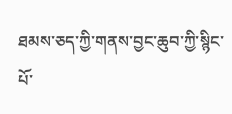ཐམས་ཅད་ཀྱི་གནས་བྱང་ཆུབ་ཀྱི་སྙིང་པོ་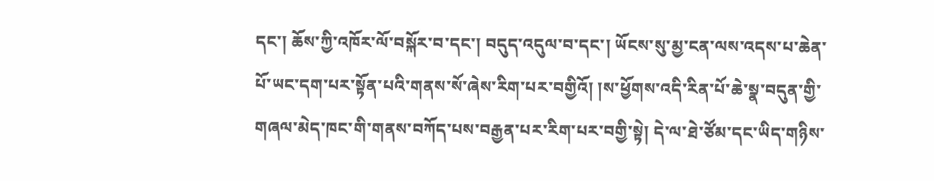དང་། ཆོས་ཀྱི་འཁོར་ལོ་བསྐོར་བ་དང་། བདུད་འདུལ་བ་དང་། ཡོངས་སུ་མྱ་ངན་ལས་འདས་པ་ཆེན་པོ་ཡང་དག་པར་སྟོན་པའི་གནས་སོ་ཞེས་རིག་པར་བགྱིའོ། །ས་ཕྱོགས་འདི་རིན་པོ་ཆེ་སྣ་བདུན་གྱི་གཞལ་མེད་ཁང་གི་གནས་བཀོད་པས་བརྒྱན་པར་རིག་པར་བགྱི་སྟེ། དེ་ལ་ཐེ་ཙོམ་དང་ཡིད་གཉིས་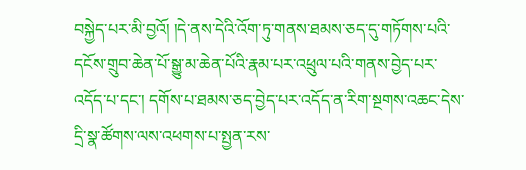བསྐྱེད་པར་མི་བྱའོ། །དེ་ནས་དེའི་འོག་ཏུ་གནས་ཐམས་ཅད་དུ་གཏོགས་པའི་དངོས་གྲུབ་ཆེན་པོ་སྒྱུ་མ་ཆེན་པོའི་རྣམ་པར་འཕྲུལ་པའི་གནས་བྱེད་པར་འདོད་པ་དང་། དགོས་པ་ཐམས་ཅད་བྱེད་པར་འདོད་ན་རིག་སྔགས་འཆང་དེས་དྲི་སྣ་ཚོགས་ལས་འཕགས་པ་སྤྱན་རས་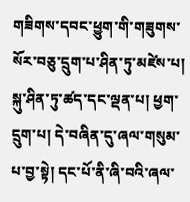གཟིགས་དབང་ཕྱུག་གི་གཟུགས་སོར་བཅུ་དྲུག་པ་ཤིན་ཏུ་མཛེས་པ། སྐུ་ཤིན་ཏུ་ཚད་དང་ལྡན་པ། ཕྱག་དྲུག་པ། དེ་བཞིན་དུ་ཞལ་གསུམ་པ་བྱ་སྟེ། དང་པོ་ནི་ཞི་བའི་ཞལ་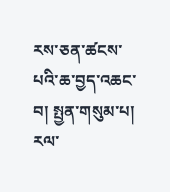རས་ཅན་ཚངས་པའི་ཆ་བྱད་འཆང་བ། སྤྱན་གསུམ་པ། རལ་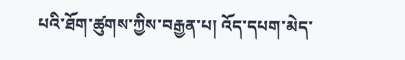པའི་ཐོག་ཚུགས་ཀྱིས་བརྒྱན་པ། འོད་དཔག་མེད་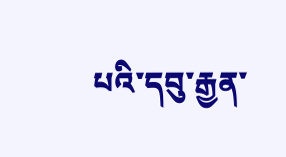པའི་དབུ་རྒྱན་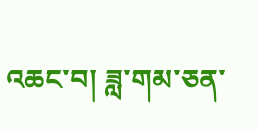འཆང་བ། ཟླ་གམ་ཅན་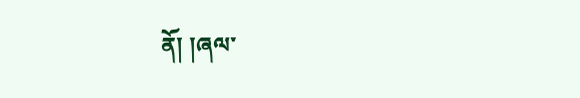ནོ། །ཞལ་